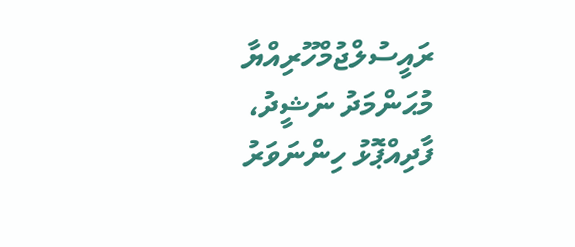ރައީސުލްޖުމްހޫރިއްޔާ މުޙަންމަދު ނަޝީދު، ފާދިއްޕޮޅު ހިންނަވަރު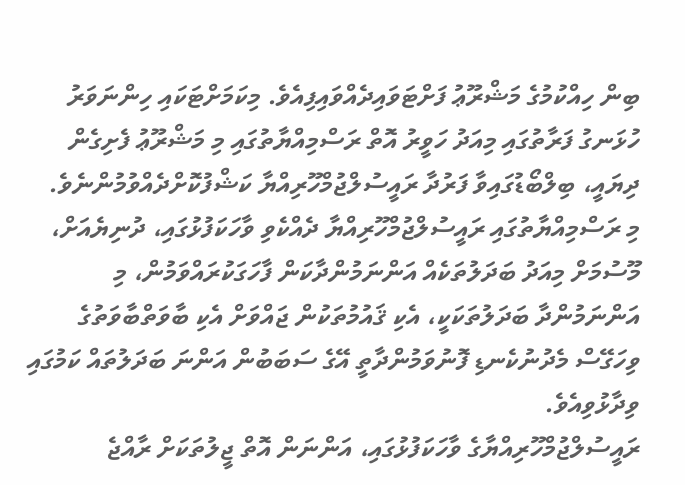ބިން ހިއްކުމުގެ މަޝްރޫޢު ފަށްޓަވައިދެއްވައިފިއެވެ. މިކަމަށްޓަކައި ހިންނަވަރު ހުޅަނގު ފަރާތުގައި މިއަދު ހަވީރު އޮތް ރަސްމިއްޔާތުގައި މި މަޝްރޫޢު ފެށިގެން ދިޔައީ، ބިލްބޯޑުގައިވާ ފަރުދާ ރައީސުލްޖުމްހޫރިއްޔާ ކަޝްފުކޮށްދެއްވުމުންނެވެ.
މި ރަސްމިއްޔާތުގައި ރައީސުލްޖުމްހޫރިއްޔާ ދެއްކެވި ވާހަކަފުޅުގައި، ދުނިޔެއަށް، މޫސުމަށް މިއަދު ބަދަލުތަކެއް އަންނަމުންދާކަން ފާހަގަކުރައްވަމުން، މި އަންނަމުންދާ ބަދަލުތަކަކީ، އެކި ޤައުމުތަކުން ޖައްވަށް އެކި ބާވަތްބާވަތުގެ ވިހަގޭސް މެދުނުކެނޑި ފޮނުވަމުންދާތީ އޭގެ ސަބަބުން އަންނަ ބަދަލުތައް ކަމުގައި ވިދާޅުވިއެވެ.
ރައީސުލްޖުމްހޫރިއްޔާގެ ވާހަކަފުޅުގައި، އަންނަން އޮތް ޖީލުތަކަށް ރާއްޖެ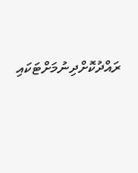ރައްދުކޮށްދިނުމަށްޓަކައި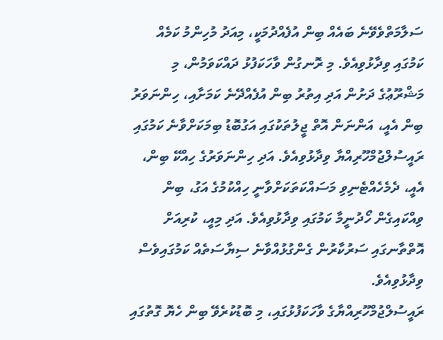ސަލާމަތްވެވޭނެ ބައެއް ބިން އުފެއްދުމަކީ، މިއަދު މުހިންމު ކަމެއް ކަމުގައި ވިދާޅުވިއެވެ. މި ރޮނގުން ވާހަކަފުޅު ދައްކަވަމުން، މި މަޝްރޫޢުގެ ދަށުން އަދި އިތުރު ބިން އުފެއްދޭނެ ކަމަށާއި، ހިންނަވަރު ބިން އެއީ، އަންނަން އޮތް ޖީލުތަކުގައި އަގުބޮޑު ބިމަކަށްވާނެ ކަމުގައި ރައީސުލްޖުމްހޫރިއްޔާ ވިދާޅުވިއެވެ. އަދި ހިންނަވަރުގެ ހިއްކޭ ބިން، އެއީ، ދެމެހެއްޓެނިވި މަސައްކަތަކަށްވާނީ ހިއްކުމުގެ އަގު، ބިން ވިއްކައިގެން ހޯދުނީމާ ކަމުގައި ވިދާޅުވިއެވެ. އަދި މިއީ، ކުރިއަށް އޮތްތާނގައި ސަރުކާރުން ގެންގުޅުއްވާނެ ސިޔާސަތެއް ކަމުގައިވެސް ވިދާޅުވިއެވެ.
ރައީސުލްޖުމްހޫރިއްޔާގެ ވާހަކަފުޅުގައި، މި ބޮޑުކުރެވޭ ބިން ހެޔޮ ގޮތުގައި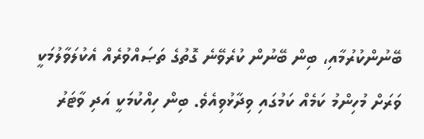ބޭނުންކުރުމާއި، ބިން ބޭނުން ކުރެވޭނެ ގޮތުގެ ތަޞައްވުރެއް އެކުލަވާލުމަކީ ވަރަށް މުހިންމު ކަމެއް ކަމުގައި ވިދާޅުވިއެވެ. ބިން ހިއްކުމަކީ އަދި ވާޓަރު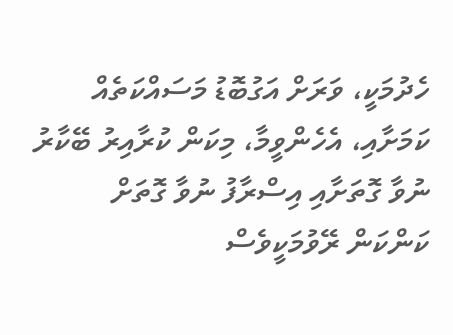ހެދުމަކީ، ވަރަށް އަގުބޮޑު މަސައްކަތެއް ކަމަށާއި، އެހެންވީމާ، މިކަން ކުރާއިރު ބޭކާރު ނުވާ ގޮތަށާއި އިސްރާފު ނުވާ ގޮތަށް ކަންކަން ރޭވުމަކީވެސް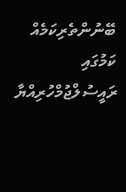ބޭނުންތެރިކަމެއް ކަމުގައި ރައީސުލްޖުމްހުރިއްޔާ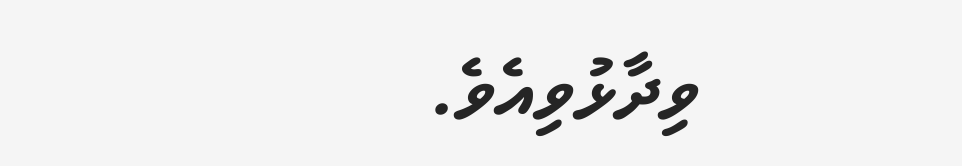ވިދާޅުވިއެވެ.